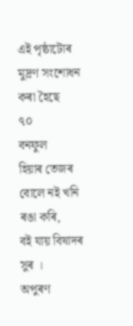এই পৃষ্ঠাটোৰ মুদ্ৰণ সংশোধন কৰা হৈছে
৭০
বনফুল
হিয়াৰ তেজৰ বোলে নই খনি ৰঙা কৰি,
বই যায় বিষাদৰ সুৰ ।
অপুৰণ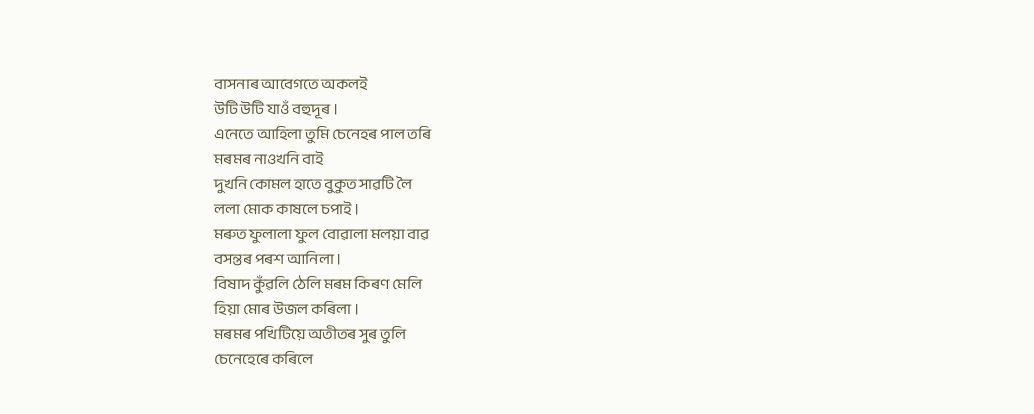বাসনাৰ আবেগতে অকলই
উটি উটি যাওঁ বহুদূৰ ।
এনেতে আহিলা তুমি চেনেহৰ পাল তৰি
মৰমৰ নাওখনি বাই
দুখনি কোমল হাতে বুকুত সাৱটি লৈ
ললা মোক কাষলে চপাই ।
মৰুত ফুলালা ফুল বোৱালা মলয়া বাৱ
বসন্তৰ পৰশ আনিলা ।
বিষাদ কুঁৱলি ঠেলি মৰম কিৰণ মেলি
হিয়া মোৰ উজল কৰিলা ।
মৰমৰ পখিটিয়ে অতীতৰ সুৰ তুলি
চেনেহেৰে কৰিলে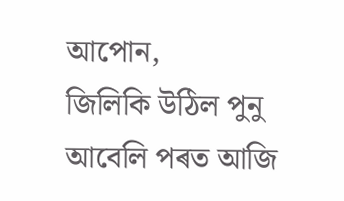আপোন,
জিলিকি উঠিল পুনু আবেলি পৰত আজি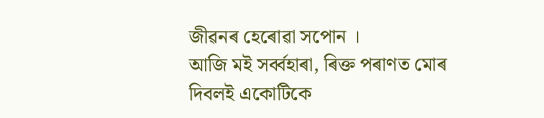জীৱনৰ হেৰোৱা সপোন ।
আজি মই সৰ্ব্বহাৰা, ৰিক্ত পৰাণত মোৰ
দিবলই একোটিকে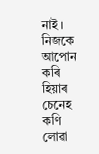নাই ।
নিজকে আপোন কৰি হিয়াৰ চেনেহ কণি
লোৱা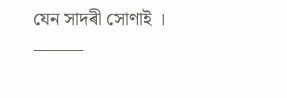যেন সাদৰী সোণাই ।
⸻